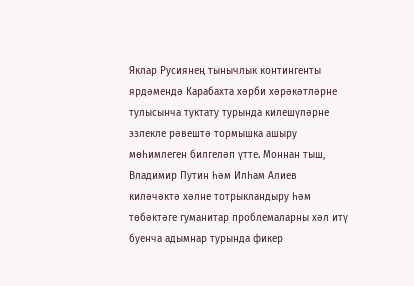Яклар Русиянең тынычлык контингенты ярдәмендә Карабахта хәрби хәрәкәтләрне тулысынча туктату турында килешүләрне эзлекле рәвештә тормышка ашыру мөһимлеген билгеләп үтте. Моннан тыш, Владимир Путин һәм Илһам Алиев киләчәктә хәлне тотрыкландыру һәм төбәктәге гуманитар проблемаларны хәл итү буенча адымнар турында фикер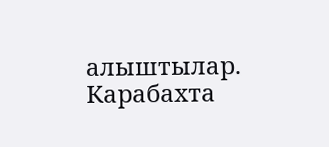алыштылар.
Карабахта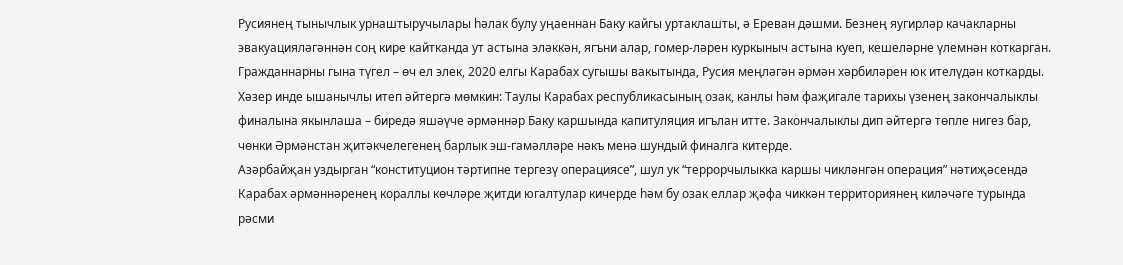Русиянең тынычлык урнаштыручылары һәлак булу уңаеннан Баку кайгы уртаклашты, ә Ереван дәшми. Безнең яугирләр качакларны эвакуацияләгәннән соң кире кайтканда ут астына эләккән, ягъни алар, гомер-ләрен куркыныч астына куеп, кешеләрне үлемнән коткарган. Гражданнарны гына түгел – өч ел элек, 2020 елгы Карабах сугышы вакытында, Русия меңләгән әрмән хәрбиләрен юк ителүдән коткарды.
Хәзер инде ышанычлы итеп әйтергә мөмкин: Таулы Карабах республикасының озак, канлы һәм фаҗигале тарихы үзенең закончалыклы финалына якынлаша – биредә яшәүче әрмәннәр Баку каршында капитуляция игълан итте. Закончалыклы дип әйтергә төпле нигез бар, чөнки Әрмәнстан җитәкчелегенең барлык эш-гамәлләре нәкъ менә шундый финалга китерде.
Азәрбайҗан уздырган “конституцион тәртипне тергезү операциясе”, шул ук “террорчылыкка каршы чикләнгән операция” нәтиҗәсендә Карабах әрмәннәренең кораллы көчләре җитди югалтулар кичерде һәм бу озак еллар җәфа чиккән территориянең киләчәге турында рәсми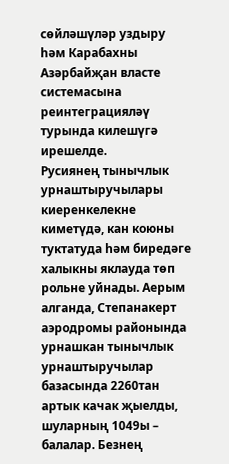сөйләшүләр уздыру һәм Карабахны Азәрбайҗан власте системасына реинтеграцияләү турында килешүгә ирешелде.
Русиянең тынычлык урнаштыручылары киеренкелекне киметүдә, кан коюны туктатуда һәм биредәге халыкны яклауда төп рольне уйнады. Аерым алганда, Степанакерт аэродромы районында урнашкан тынычлык урнаштыручылар базасында 2260тан артык качак җыелды, шуларның 1049ы – балалар. Безнең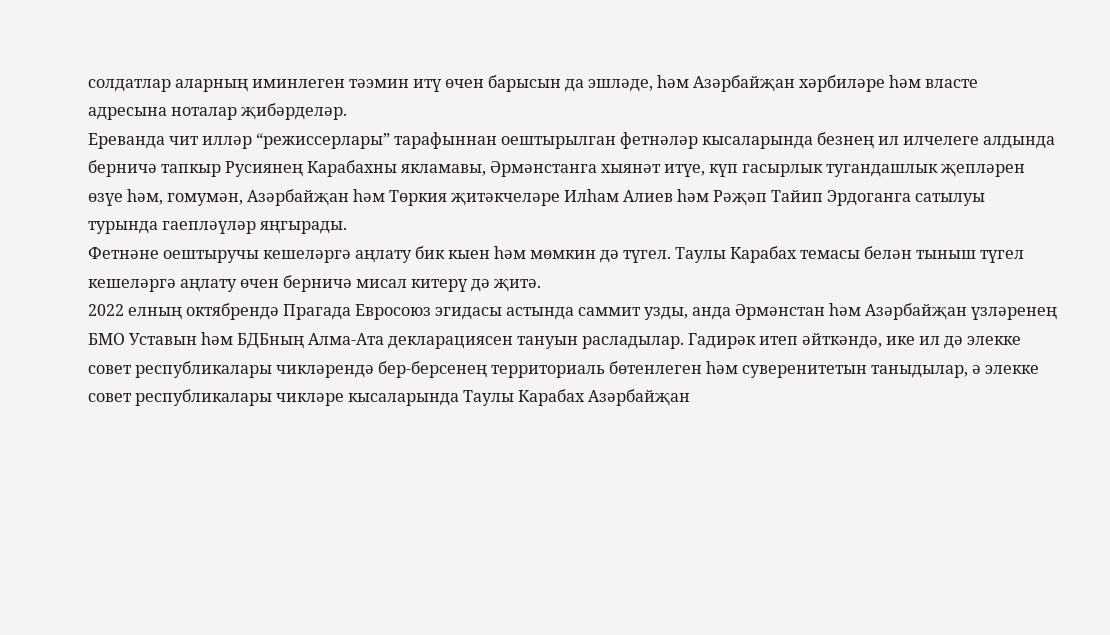солдатлар аларның иминлеген тәэмин итү өчен барысын да эшләде, һәм Азәрбайҗан хәрбиләре һәм власте адресына ноталар җибәрделәр.
Ереванда чит илләр “режиссерлары” тарафыннан оештырылган фетнәләр кысаларында безнең ил илчелеге алдында берничә тапкыр Русиянең Карабахны якламавы, Әрмәнстанга хыянәт итүе, күп гасырлык тугандашлык җепләрен өзүе һәм, гомумән, Азәрбайҗан һәм Төркия җитәкчеләре Илһам Алиев һәм Рәҗәп Тайип Эрдоганга сатылуы турында гаепләүләр яңгырады.
Фетнәне оештыручы кешеләргә аңлату бик кыен һәм мөмкин дә түгел. Таулы Карабах темасы белән тыныш түгел кешеләргә аңлату өчен берничә мисал китерү дә җитә.
2022 елның октябрендә Прагада Евросоюз эгидасы астында саммит узды, анда Әрмәнстан һәм Азәрбайҗан үзләренең БМО Уставын һәм БДБның Алма-Ата декларациясен тануын расладылар. Гадирәк итеп әйткәндә, ике ил дә элекке совет республикалары чикләрендә бер-берсенең территориаль бөтенлеген һәм суверенитетын таныдылар, ә элекке совет республикалары чикләре кысаларында Таулы Карабах Азәрбайҗан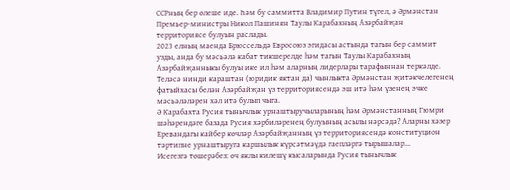ССРның бер өлеше иде. Һәм бу саммитта Владимир Путин түгел, ә Әрмәнстан Премьер-министры Никол Пашинян Таулы Карабахның Азәрбайҗан территориясе булуын раслады.
2023 елның маенда Брюссельдә Евросоюз эгидасы астында тагын бер саммит узды, анда бу мәсьәлә кабат тикшерелде һәм тагын Таулы Карабахның Азәрбайҗанныкы булуы ике ил һәм аларның лидерлары тарафыннан теркәлде.
Теләсә нинди караштан (юридик яктан да) чынлыкта Әрмәнстан җитәкчелегенең фатыйхасы белән Азәрбайҗан үз территориясендә эш итә һәм үзенең эчке мәсьәләләрен хәл итә булып чыга.
Ә Карабахта Русия тынычлык урнаштыручыларының һәм Әрмәнстанның Гюмри шәһәрендәге базада Русия хәрбиләренең булуының асылы нәрсәдә? Аларны хәзер Еревандагы кайбер көчләр Азәрбайҗанның үз территориясендә конституцион тәртипне урнаштыруга каршылык күрсәтмәүдә гаепләргә тырышалар...
Исегезгә төшерәбез: өч яклы килешү кысаларында Русия тынычлык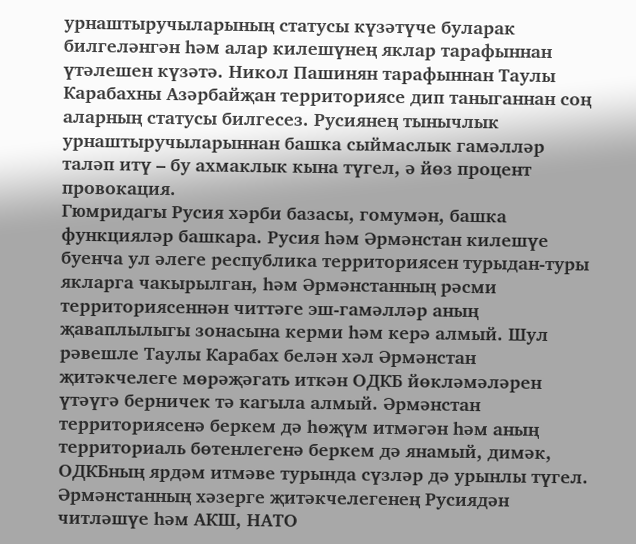урнаштыручыларының статусы күзәтүче буларак билгеләнгән һәм алар килешүнең яклар тарафыннан үтәлешен күзәтә. Никол Пашинян тарафыннан Таулы Карабахны Азәрбайҗан территориясе дип таныганнан соң аларның статусы билгесез. Русиянең тынычлык урнаштыручыларыннан башка сыймаслык гамәлләр таләп итү – бу ахмаклык кына түгел, ә йөз процент провокация.
Гюмридагы Русия хәрби базасы, гомумән, башка функцияләр башкара. Русия һәм Әрмәнстан килешүе буенча ул әлеге республика территориясен турыдан-туры якларга чакырылган, һәм Әрмәнстанның рәсми территориясеннән читтәге эш-гамәлләр аның җаваплылыгы зонасына керми һәм керә алмый. Шул рәвешле Таулы Карабах белән хәл Әрмәнстан җитәкчелеге мөрәҗәгать иткән ОДКБ йөкләмәләрен үтәүгә берничек тә кагыла алмый. Әрмәнстан территориясенә беркем дә һөҗүм итмәгән һәм аның территориаль бөтенлегенә беркем дә янамый, димәк, ОДКБның ярдәм итмәве турында сүзләр дә урынлы түгел.
Әрмәнстанның хәзерге җитәкчелегенең Русиядән читләшүе һәм АКШ, НАТО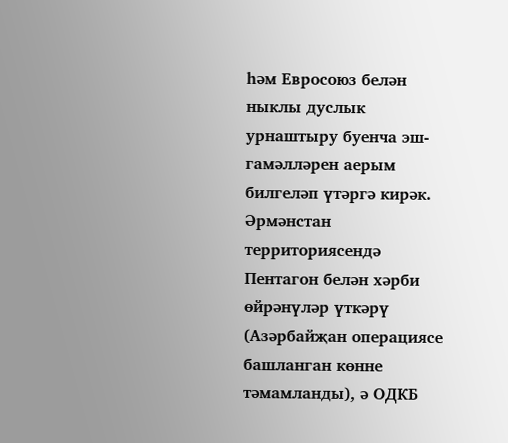һәм Евросоюз белән ныклы дуслык урнаштыру буенча эш-гамәлләрен аерым билгеләп үтәргә кирәк. Әрмәнстан территориясендә Пентагон белән хәрби өйрәнүләр үткәрү (Азәрбайҗан операциясе башланган көнне тәмамланды), ә ОДКБ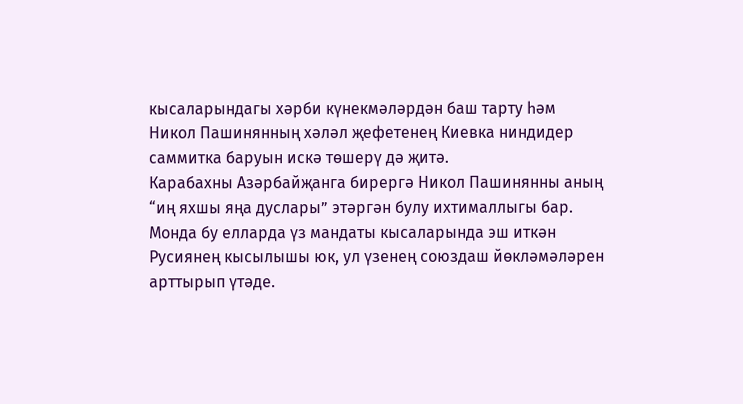кысаларындагы хәрби күнекмәләрдән баш тарту һәм Никол Пашинянның хәләл җефетенең Киевка ниндидер саммитка баруын искә төшерү дә җитә.
Карабахны Азәрбайҗанга бирергә Никол Пашинянны аның “иң яхшы яңа дуслары” этәргән булу ихтималлыгы бар. Монда бу елларда үз мандаты кысаларында эш иткән Русиянең кысылышы юк, ул үзенең союздаш йөкләмәләрен арттырып үтәде.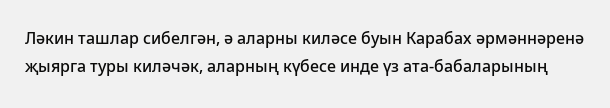Ләкин ташлар сибелгән, ә аларны киләсе буын Карабах әрмәннәренә җыярга туры киләчәк, аларның күбесе инде үз ата-бабаларының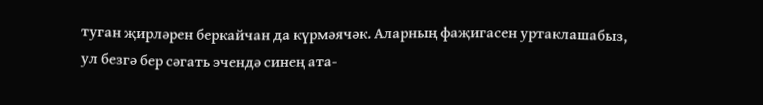туган җирләрен беркайчан да күрмәячәк. Аларның фаҗигасен уртаклашабыз, ул безгә бер сәгать эчендә синең ата-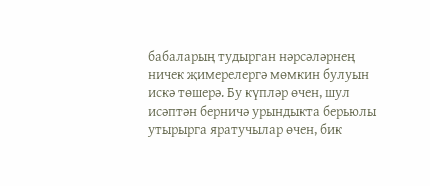бабаларың тудырган нәрсәләрнең ничек җимерелергә мөмкин булуын искә төшерә. Бу күпләр өчен, шул исәптән берничә урындыкта берьюлы утырырга яратучылар өчен, бик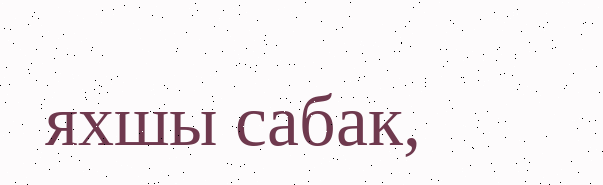яхшы сабак,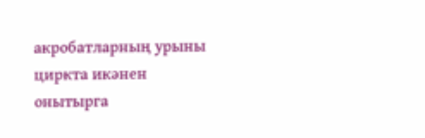акробатларның урыны циркта икәнен онытырга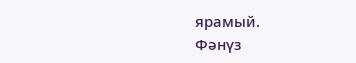ярамый.
Фәнүз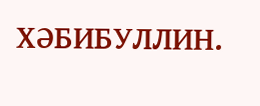ХӘБИБУЛЛИН.